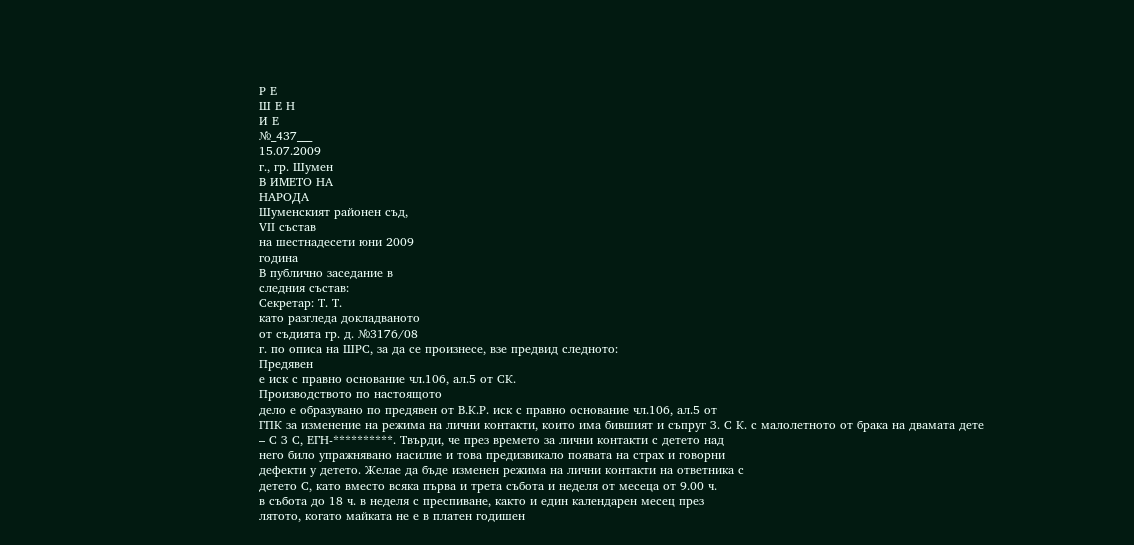Р Е
Ш Е Н
И Е
№_437___
15.07.2009
г., гр. Шумен
В ИМЕТО НА
НАРОДА
Шуменският районен съд,
VІІ състав
на шестнадесети юни 2009
година
В публично заседание в
следния състав:
Секретар: Т. Т.
като разгледа докладваното
от съдията гр. д. №3176/08
г. по описа на ШРС, за да се произнесе, взе предвид следното:
Предявен
е иск с правно основание чл.106, ал.5 от СК.
Производството по настоящото
дело е образувано по предявен от В.К.Р. иск с правно основание чл.106, ал.5 от
ГПК за изменение на режима на лични контакти, които има бившият и съпруг З. С К. с малолетното от брака на двамата дете
– С З С, ЕГН-**********. Твърди, че през времето за лични контакти с детето над
него било упражнявано насилие и това предизвикало появата на страх и говорни
дефекти у детето. Желае да бъде изменен режима на лични контакти на ответника с
детето С, като вместо всяка първа и трета събота и неделя от месеца от 9.00 ч.
в събота до 18 ч. в неделя с преспиване, както и един календарен месец през
лятото, когато майката не е в платен годишен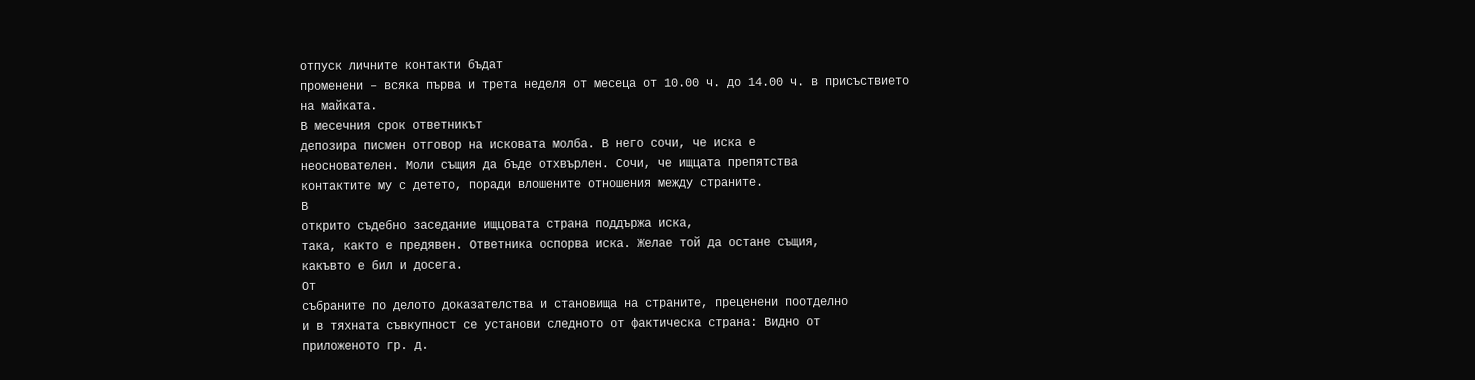отпуск личните контакти бъдат
променени – всяка първа и трета неделя от месеца от 10.00 ч. до 14.00 ч. в присъствието
на майката.
В месечния срок ответникът
депозира писмен отговор на исковата молба. В него сочи, че иска е
неоснователен. Моли същия да бъде отхвърлен. Сочи, че ищцата препятства
контактите му с детето, поради влошените отношения между страните.
В
открито съдебно заседание ищцовата страна поддържа иска,
така, както е предявен. Ответника оспорва иска. Желае той да остане същия,
какъвто е бил и досега.
От
събраните по делото доказателства и становища на страните, преценени поотделно
и в тяхната съвкупност се установи следното от фактическа страна: Видно от
приложеното гр. д.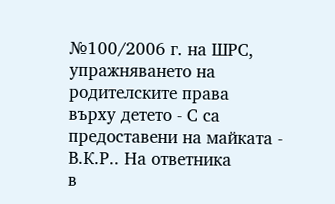№100/2006 г. на ШРС, упражняването на родителските права
върху детето - С са предоставени на майката - В.К.Р.. На ответника
в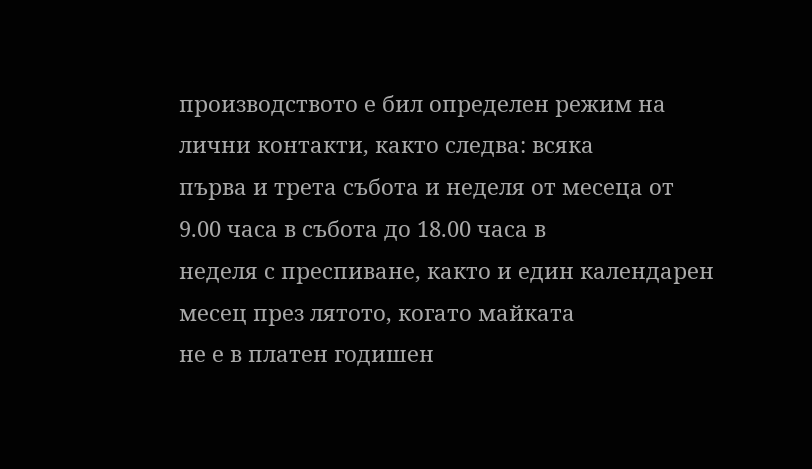производството е бил определен режим на лични контакти, както следва: всяка
първа и трета събота и неделя от месеца от 9.00 часа в събота до 18.00 часа в
неделя с преспиване, както и един календарен месец през лятото, когато майката
не е в платен годишен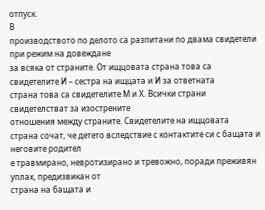отпуск.
В
производството по делото са разпитани по двама свидетели при режим на довеждане
за всяка от страните. От ищцовата страна това са
свидетелите И – сестра на ищцата и И за ответната
страна това са свидетелите М и Х. Всички страни свидетелстват за изострените
отношения между страните. Свидетелите на ищцовата
страна сочат, че детето вследствие с контактите си с бащата и неговите родител
е травмирано, невротизирано и тревожно, поради преживян уплах, предизвикан от
страна на бащата и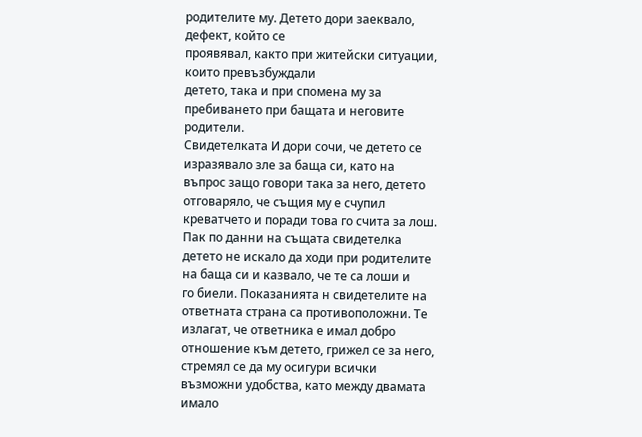родителите му. Детето дори заеквало, дефект, който се
проявявал, както при житейски ситуации, които превъзбуждали
детето, така и при спомена му за пребиването при бащата и неговите родители.
Свидетелката И дори сочи, че детето се изразявало зле за баща си, като на
въпрос защо говори така за него, детето отговаряло, че същия му е счупил
креватчето и поради това го счита за лош. Пак по данни на същата свидетелка
детето не искало да ходи при родителите на баща си и казвало, че те са лоши и
го биели. Показанията н свидетелите на ответната страна са противоположни. Те
излагат, че ответника е имал добро отношение към детето, грижел се за него,
стремял се да му осигури всички възможни удобства, като между двамата имало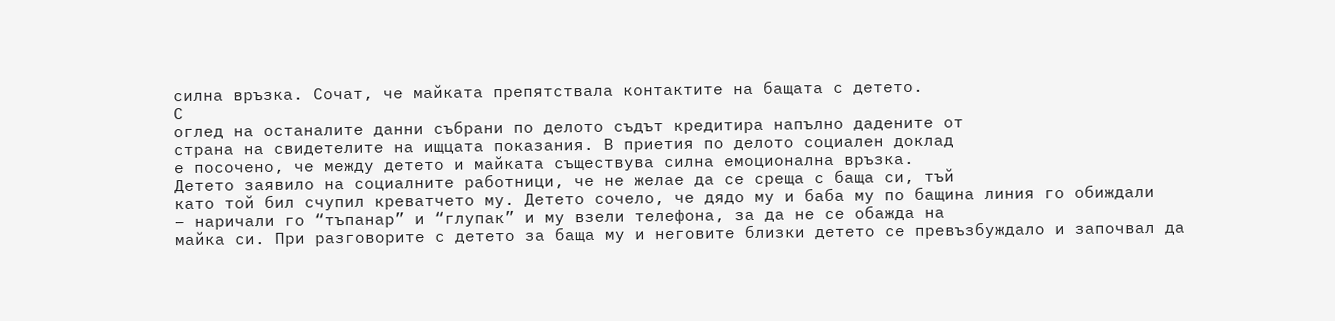силна връзка. Сочат, че майката препятствала контактите на бащата с детето.
С
оглед на останалите данни събрани по делото съдът кредитира напълно дадените от
страна на свидетелите на ищцата показания. В приетия по делото социален доклад
е посочено, че между детето и майката съществува силна емоционална връзка.
Детето заявило на социалните работници, че не желае да се среща с баща си, тъй
като той бил счупил креватчето му. Детето сочело, че дядо му и баба му по бащина линия го обиждали
– наричали го “тъпанар” и “глупак” и му взели телефона, за да не се обажда на
майка си. При разговорите с детето за баща му и неговите близки детето се превъзбуждало и започвал да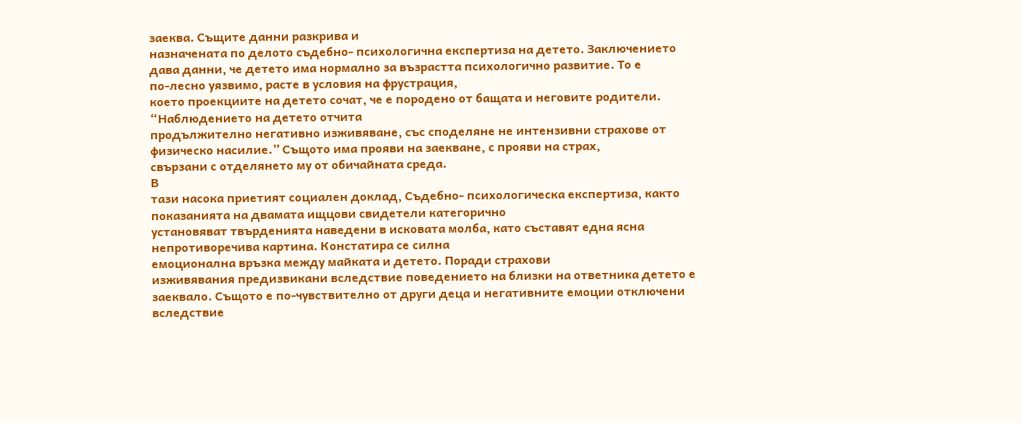заеква. Същите данни разкрива и
назначената по делото съдебно- психологична експертиза на детето. Заключението
дава данни, че детето има нормално за възрастта психологично развитие. То е
по-лесно уязвимо, расте в условия на фрустрация,
което проекциите на детето сочат, че е породено от бащата и неговите родители.
“Наблюдението на детето отчита
продължително негативно изживяване, със споделяне не интензивни страхове от
физическо насилие.” Същото има прояви на заекване, с прояви на страх,
свързани с отделянето му от обичайната среда.
В
тази насока приетият социален доклад, Съдебно- психологическа експертиза, както
показанията на двамата ищцови свидетели категорично
установяват твърденията наведени в исковата молба, като съставят една ясна непротиворечива картина. Констатира се силна
емоционална връзка между майката и детето. Поради страхови
изживявания предизвикани вследствие поведението на близки на ответника детето е
заеквало. Същото е по-чувствително от други деца и негативните емоции отключени
вследствие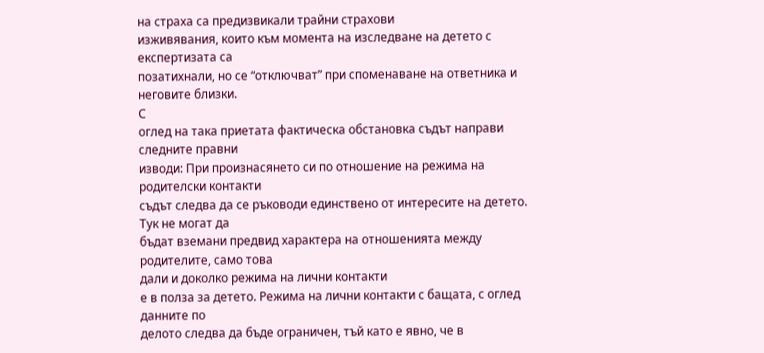на страха са предизвикали трайни страхови
изживявания, които към момента на изследване на детето с експертизата са
позатихнали, но се “отключват” при споменаване на ответника и неговите близки.
С
оглед на така приетата фактическа обстановка съдът направи следните правни
изводи: При произнасянето си по отношение на режима на родителски контакти
съдът следва да се ръководи единствено от интересите на детето. Тук не могат да
бъдат вземани предвид характера на отношенията между родителите, само това
дали и доколко режима на лични контакти
е в полза за детето. Режима на лични контакти с бащата, с оглед данните по
делото следва да бъде ограничен, тъй като е явно, че в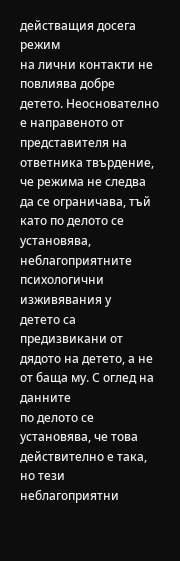действащия досега режим
на лични контакти не повлиява добре детето. Неоснователно е направеното от
представителя на ответника твърдение, че режима не следва да се ограничава, тъй
като по делото се установява, неблагоприятните психологични изживявания у
детето са предизвикани от дядото на детето, а не от баща му. С оглед на данните
по делото се установява, че това действително е така, но тези неблагоприятни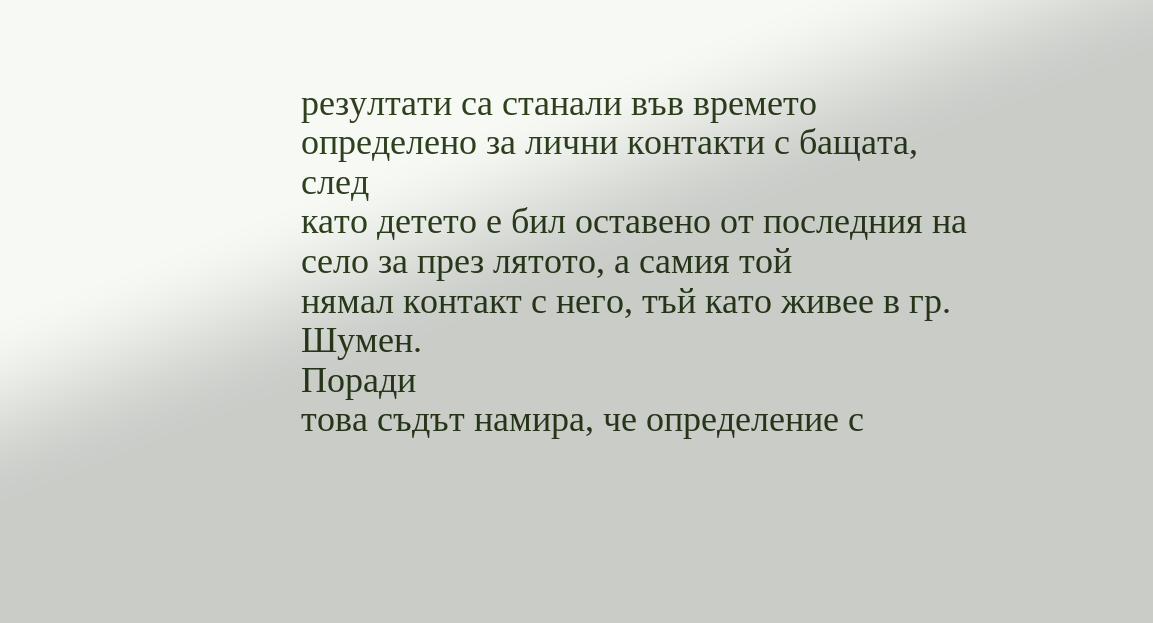резултати са станали във времето определено за лични контакти с бащата, след
като детето е бил оставено от последния на село за през лятото, а самия той
нямал контакт с него, тъй като живее в гр. Шумен.
Поради
това съдът намира, че определение с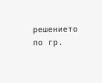решението по гр.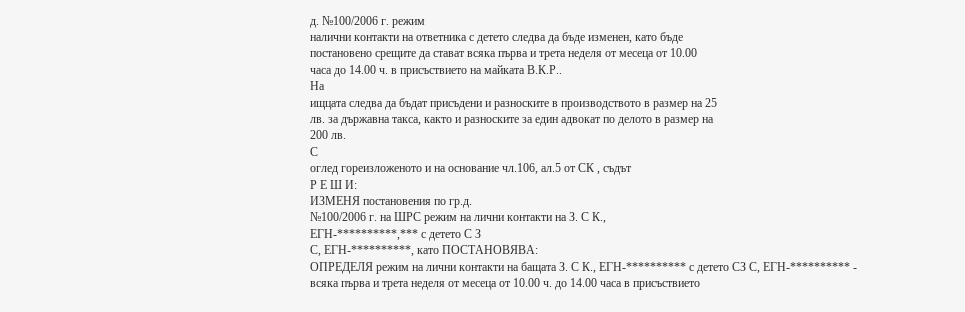д. №100/2006 г. режим
налични контакти на ответника с детето следва да бъде изменен, като бъде
постановено срещите да стават всяка първа и трета неделя от месеца от 10.00
часа до 14.00 ч. в присъствието на майката В.К.Р..
На
ищцата следва да бъдат присъдени и разноските в производството в размер на 25
лв. за държавна такса, както и разноските за един адвокат по делото в размер на
200 лв.
С
оглед гореизложеното и на основание чл.106, ал.5 от СК , съдът
Р Е Ш И:
ИЗМЕНЯ постановения по гр.д.
№100/2006 г. на ШРС режим на лични контакти на З. С К.,
ЕГН-**********,*** с детето С З
С, ЕГН-**********, като ПОСТАНОВЯВА:
ОПРЕДЕЛЯ режим на лични контакти на бащата З. С К., ЕГН-********** с детето СЗ С, ЕГН-********** -
всяка първа и трета неделя от месеца от 10.00 ч. до 14.00 часа в присъствието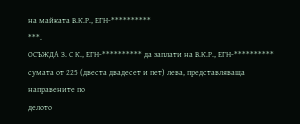на майката В.К.Р., ЕГН-**********
***.
ОСЪЖДА З. С К., ЕГН-********** да заплати на В.К.Р., ЕГН-********** сумата от 225 (двеста двадесет и пет) лева, представляваща направените по
делото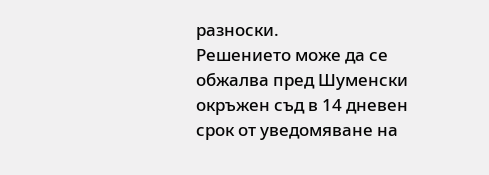разноски.
Решението може да се обжалва пред Шуменски
окръжен съд в 14 дневен срок от уведомяване на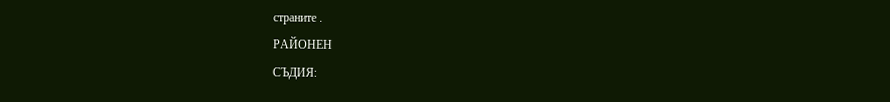страните .
РАЙОНЕН
СЪДИЯ: